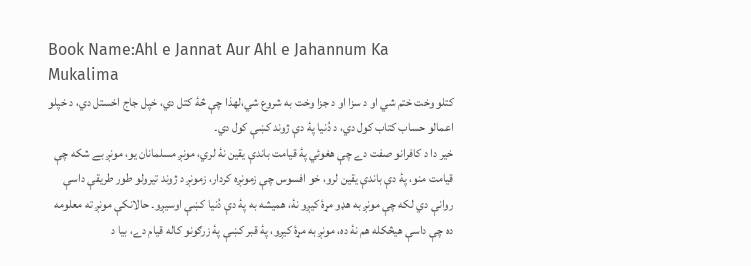Book Name:Ahl e Jannat Aur Ahl e Jahannum Ka Mukalima
کتلو وخت ختم شي او د سزا او د جزا وخت به شروع شي،لهذا چې څۀ کتل دي، خپل جاج اخستل دي، د خپلو اعمالو حساب کتاب کول دي، د دُنيا پۀ دې ژوند کښې کول دي۔
خير دا د کافرانو صفت دے چې هغوئي پۀ قيامت باندې يقين نۀ لري، مونږ مسلمانان يو، مونږ بے شکه چې قيامت منو، پۀ دې باندې يقين لرو، خو افسوس چې زمونږه کردار، زمونږ د ژوند تيرولو طور طريقې داسې روانې دي لکه چې مونږ به هډو مړۀ کيږو نۀ، هميشه به پۀ دې دُنيا کښې اوسيږو۔ حالانکې مونږ ته معلومه ده چې داسې هيڅکله هم نۀ ده، مونږ به مړۀ کيږو، پۀ قبر کښې پۀ زرګونو کاله قيام دے، بيا د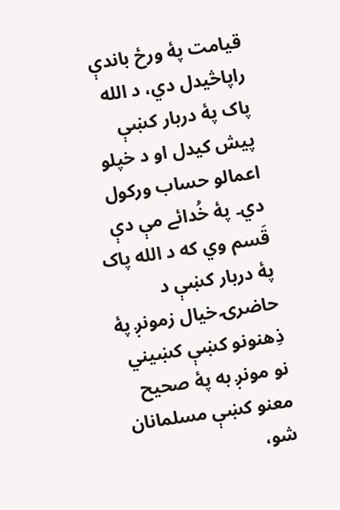قيامت پۀ ورځ باندې راپاڅيدل دي، د الله پاک پۀ دربار کښې پيش کيدل او د خپلو اعمالو حساب ورکول دي۔ پۀ خُدائے مې دې قَسم وي که د الله پاک پۀ دربار کښې د حاضرۍ خيال زمونږ پۀ ذِهنونو کښې کښيني نو مونږ به پۀ صحيح معنو کښې مسلمانان شو،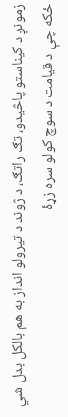زمونږ د کيناستو پاڅيدو، تګ راتګ، د ژوند د تيرولو انداز به هم بالکل بدل شي ځکه چې د قيامت د سوچ کولو سره زړۀ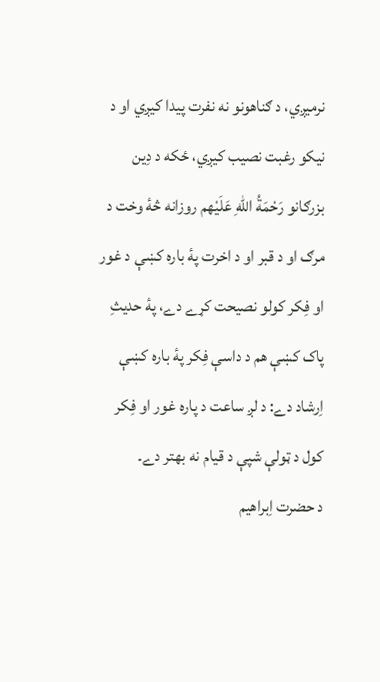نرميږي، د ګناهونو نه نفرت پيدا کيږي او د نيکو رغبت نصيب کيږي، ځکه د دِين بزرګانو رَحْمَةُ اللهِ عَلَيْهم روزانه څۀ وخت د مرګ او د قبر او د اخرت پۀ باره کښې د غور او فِکر کولو نصيحت کړے دے، پۀ حديثِ پاک کښې هم د داسې فِکر پۀ باره کښې اِرشاد دے: د لږ ساعت د پاره غور او فِکر کول د ټولې شپې د قيام نه بهتر دے۔
د حضرت اِبراهيم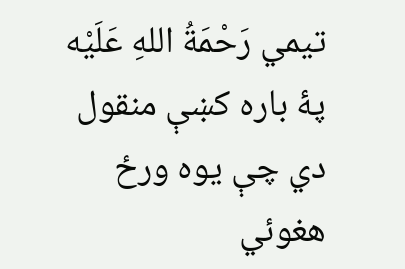تيمي رَحْمَةُ اللهِ عَلَيْه پۀ باره کښې منقول دي چې يوه ورځ هغوئي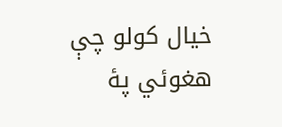خيال کولو چې هغوئي پۀ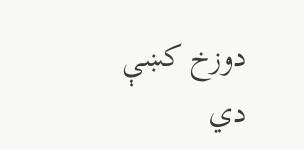دوزخ کښې دي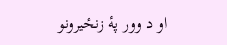او د وور پۀ زنځيرونو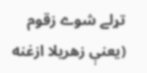تړلے شوے زقوم (يعنې زهريلا ازغنه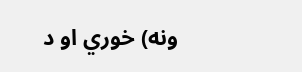ونه) خوري او د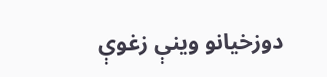دوزخيانو وينې زغوې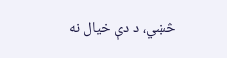څښي، د دې خيال نه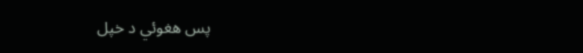پس هغوئي د خپل